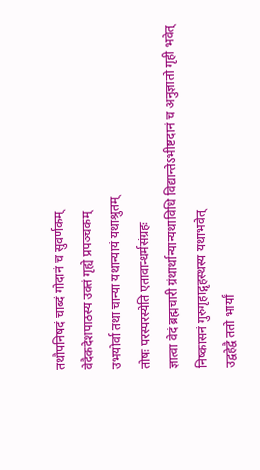तथौपनिषदं चाब्दं गोदानं च सुवर्णकम्
वेदैकदेशपाठस्य उक्तं गृह्ये प्रपञ्चकम्
उभयोर्वा तथा चान्या यथान्यायं यथाश्रुतम्
तोषः परस्परस्येति एतावान्धर्मसंग्रहः
ज्ञात्वा वेदं ब्रह्मचारी ग्रंथार्थान्यान्यथाविधि विद्यान्तेऽभीष्टदानं च अनुज्ञातो गृही भवेत्
निष्कासनं गुरुगृहाद्गृहस्थस्य यथाभवेत्
उद्वहेद्वै ततो भार्यां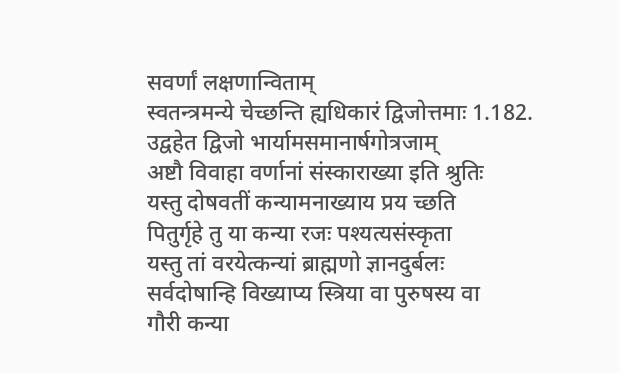सवर्णां लक्षणान्विताम्
स्वतन्त्रमन्ये चेच्छन्ति ह्यधिकारं द्विजोत्तमाः 1.182.
उद्वहेत द्विजो भार्यामसमानार्षगोत्रजाम्
अष्टौ विवाहा वर्णानां संस्काराख्या इति श्रुतिः
यस्तु दोषवतीं कन्यामनाख्याय प्रय च्छति
पितुर्गृहे तु या कन्या रजः पश्यत्यसंस्कृता
यस्तु तां वरयेत्कन्यां ब्राह्मणो ज्ञानदुर्बलः
सर्वदोषान्हि विख्याप्य स्त्रिया वा पुरुषस्य वा
गौरी कन्या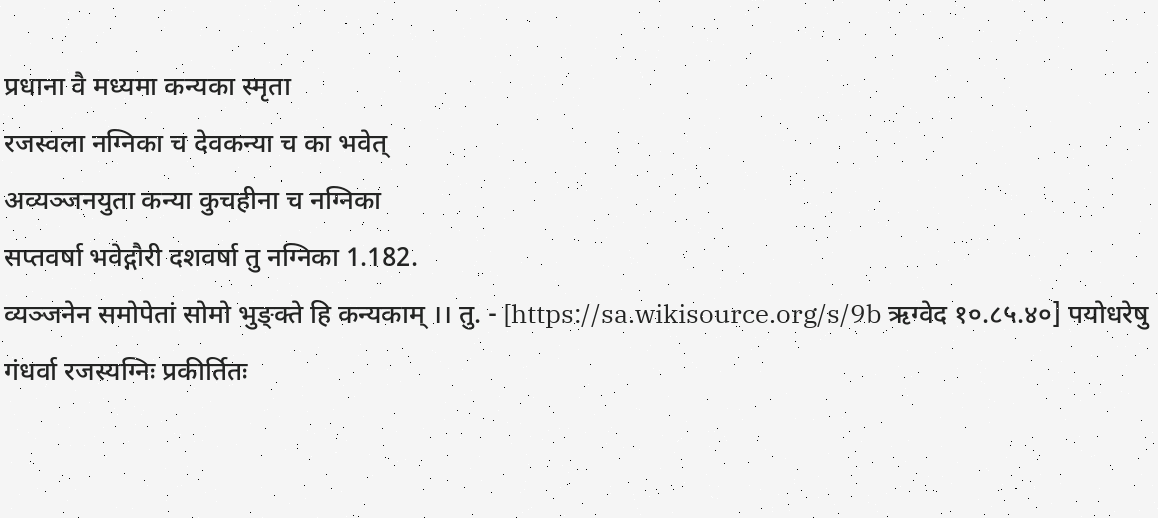प्रधाना वै मध्यमा कन्यका स्मृता
रजस्वला नग्निका च देवकन्या च का भवेत्
अव्यञ्जनयुता कन्या कुचहीना च नग्निका
सप्तवर्षा भवेद्गौरी दशवर्षा तु नग्निका 1.182.
व्यञ्जनेन समोपेतां सोमो भुङ्क्ते हि कन्यकाम् ।। तु. - [https://sa.wikisource.org/s/9b ऋग्वेद १०.८५.४०] पयोधरेषु गंधर्वा रजस्यग्निः प्रकीर्तितः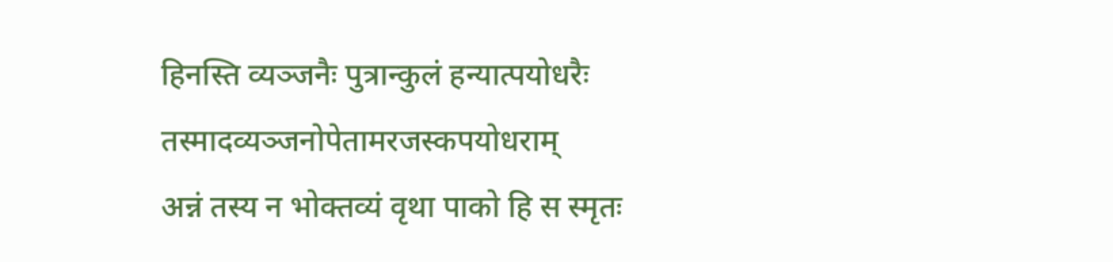हिनस्ति व्यञ्जनैः पुत्रान्कुलं हन्यात्पयोधरैः
तस्मादव्यञ्जनोपेतामरजस्कपयोधराम्
अन्नं तस्य न भोक्तव्यं वृथा पाको हि स स्मृतः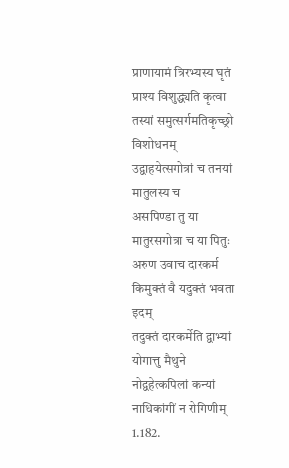प्राणायामं त्रिरभ्यस्य घृतं प्राश्य विशुद्ध्यति कृत्वा तस्यां समुत्सर्गमतिकृच्छ्रो विशोधनम्
उद्वाहयेत्सगोत्रां च तनयां मातुलस्य च
असपिण्डा तु या मातुरसगोत्रा च या पितुः
अरुण उवाच दारकर्म किमुक्तं वै यदुक्तं भवता इदम्
तदुक्तं दारकर्मेति द्वाभ्यां योगात्तु मैथुने
नोद्वहेत्कपिलां कन्यां नाधिकांगीं न रोगिणीम् 1.182.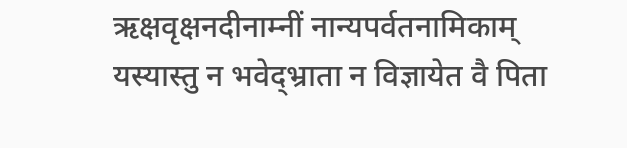ऋक्षवृक्षनदीनाम्नीं नान्यपर्वतनामिकाम्
यस्यास्तु न भवेद्भ्राता न विज्ञायेत वै पिता